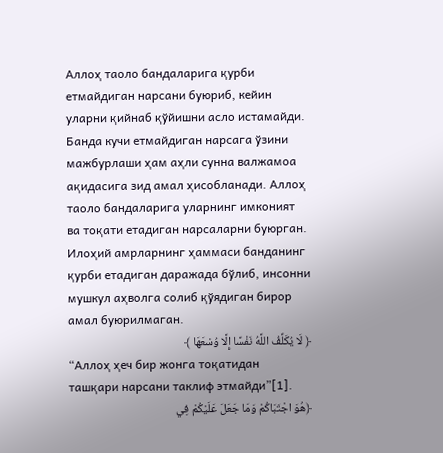Аллоҳ таоло бандаларига қурби етмайдиган нарсани буюриб, кейин уларни қийнаб қўйишни асло истамайди. Банда кучи етмайдиган нарсага ўзини мажбурлаши ҳам аҳли сунна валжамоа ақидасига зид амал ҳисобланади. Аллоҳ таоло бандаларига уларнинг имконият ва тоқати етадиган нарсаларни буюрган. Илоҳий амрларнинг ҳаммаси банданинг қурби етадиган даражада бўлиб, инсонни мушкул аҳволга солиб қўядиган бирор амал буюрилмаган.
﴿ لَا يُكَلِّفُ اللَّهُ نَفْسًا إِلَّا وُسْعَهَا ﴾
“Аллоҳ ҳеч бир жонга тоқатидан ташқари нарсани таклиф этмайди”[1].
﴿هُوَ اجْتَبَاكُمْ وَمَا جَعَلَ عَلَيْكُمْ فِي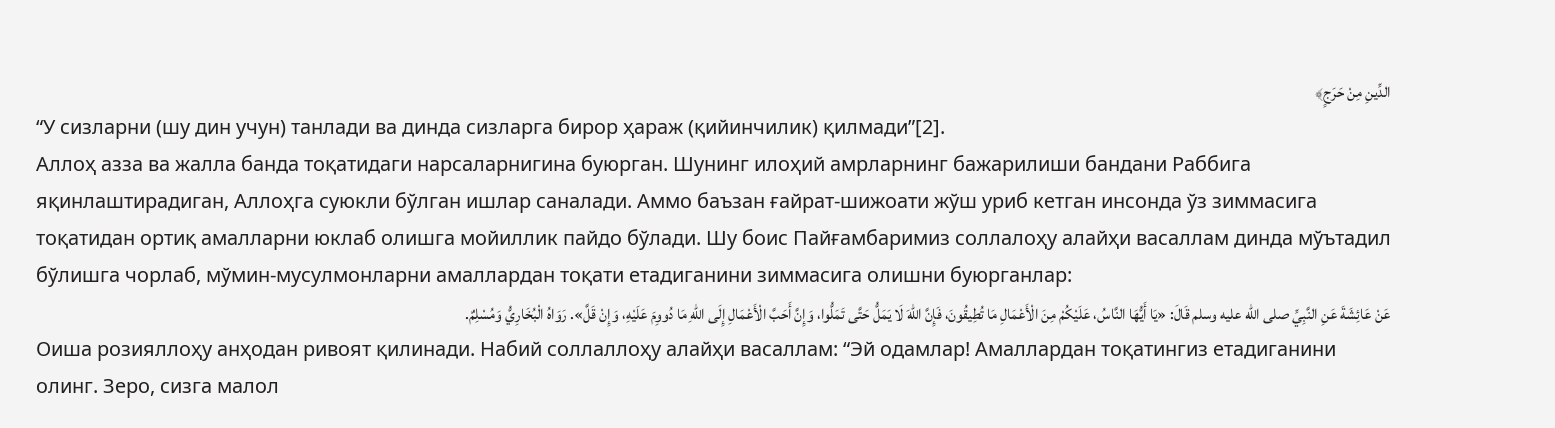الدِّينِ مِنْ حَرَجٍ﴾
“У сизларни (шу дин учун) танлади ва динда сизларга бирор ҳараж (қийинчилик) қилмади”[2].
Аллоҳ азза ва жалла банда тоқатидаги нарсаларнигина буюрган. Шунинг илоҳий амрларнинг бажарилиши бандани Раббига яқинлаштирадиган, Аллоҳга суюкли бўлган ишлар саналади. Аммо баъзан ғайрат-шижоати жўш уриб кетган инсонда ўз зиммасига тоқатидан ортиқ амалларни юклаб олишга мойиллик пайдо бўлади. Шу боис Пайғамбаримиз соллалоҳу алайҳи васаллам динда мўътадил бўлишга чорлаб, мўмин-мусулмонларни амаллардан тоқати етадиганини зиммасига олишни буюрганлар:
عَنْ عَائِشَةَ عَنِ النَّبِيِّ صلى الله عليه وسلم قَالَ: «يَا أَيُّهَا النَّاسُ، عَلَيْكُمْ مِنَ الْأَعْمَالِ مَا تُطِيقُونَ، فَإِنَّ اللهَ لَا يَمَلُّ حَتَّى تَمَلُّوا، وَإِنَّ أَحَبَّ الْأَعْمَالِ إِلَى اللهِ مَا دُووِمَ عَلَيْهِ، وَإِنْ قَلَّ». رَوَاهُ الْبُخَارِيُّ وَمُسْلِمٌ.
Оиша розияллоҳу анҳодан ривоят қилинади. Набий соллаллоҳу алайҳи васаллам: “Эй одамлар! Амаллардан тоқатингиз етадиганини олинг. Зеро, сизга малол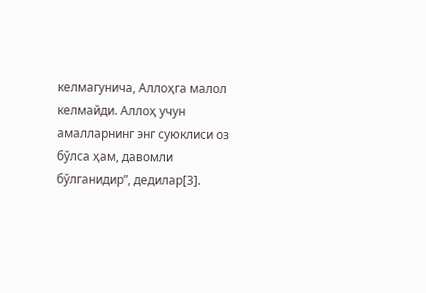келмагунича, Аллоҳга малол келмайди. Аллоҳ учун амалларнинг энг суюклиси оз бўлса ҳам, давомли бўлганидир”, дедилар[3].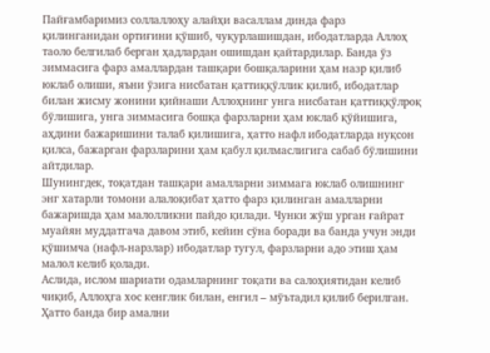Пайғамбаримиз соллаллоҳу алайҳи васаллам динда фарз қилинганидан ортиғини қўшиб, чуқурлашишдан, ибодатларда Аллоҳ таоло белгилаб берган ҳадлардан ошишдан қайтардилар. Банда ўз зиммасига фарз амаллардан ташқари бошқаларини ҳам назр қилиб юклаб олиши, яъни ўзига нисбатан қаттиққўллик қилиб, ибодатлар билан жисму жонини қийнаши Аллоҳнинг унга нисбатан қаттиққўлроқ бўлишига, унга зиммасига бошқа фарзларни ҳам юклаб қўйишига, аҳдини бажаришини талаб қилишига, ҳатто нафл ибодатларда нуқсон қилса, бажарган фарзларини ҳам қабул қилмаслигига сабаб бўлишини айтдилар.
Шунингдек, тоқатдан ташқари амалларни зиммага юклаб олишнинг энг хатарли томони алалоқибат ҳатто фарз қилинган амалларни бажаришда ҳам малолликни пайдо қилади. Чунки жўш урган ғайрат муайян муддатгача давом этиб, кейин сўна боради ва банда учун энди қўшимча (нафл-нарзлар) ибодатлар тугул, фарзларни адо этиш ҳам малол келиб қолади.
Аслида, ислом шариати одамларнинг тоқати ва салоҳиятидан келиб чиқиб, Аллоҳга хос кенглик билан, енгил – мўътадил қилиб берилган. Ҳатто банда бир амални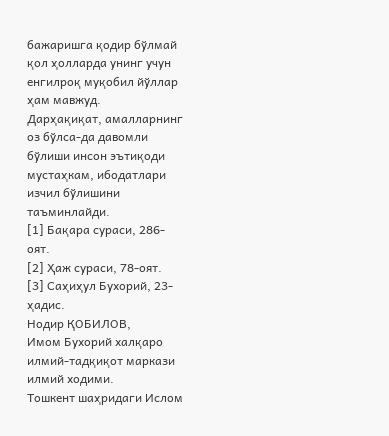бажаришга қодир бўлмай қол ҳолларда унинг учун енгилроқ муқобил йўллар ҳам мавжуд.
Дарҳақиқат, амалларнинг оз бўлса-да давомли бўлиши инсон эътиқоди мустаҳкам, ибодатлари изчил бўлишини таъминлайди.
[1] Бақара сураси, 286-оят.
[2] Ҳаж сураси, 78-оят.
[3] Саҳиҳул Бухорий, 23-ҳадис.
Нодир ҚОБИЛОВ,
Имом Бухорий халқаро илмий-тадқиқот маркази илмий ходими.
Тошкент шаҳридаги Ислом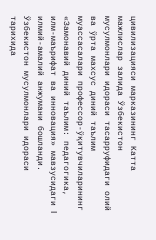цивилизацияси марказининг Катта мажлислар залида Ўзбекистон мусулмонлари идораси тасарруфидаги олий ва ўрта махсус диний таълим муассасалари профессор-ўқитувчиларининг «Замонавий диний таълим: педагогика, илм-маърифат ва инновация» мавзусидаги I илмий-амалий анжумани бошланди.
Ўзбекистон мусулмонлари идораси тарихида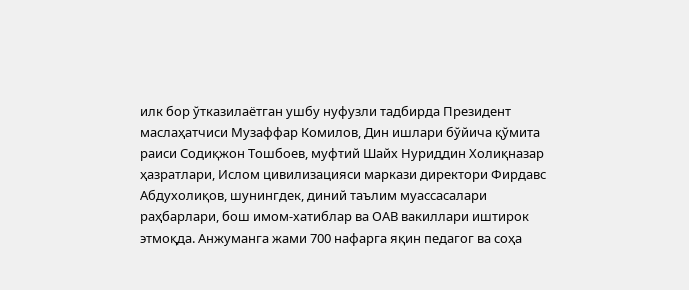илк бор ўтказилаётган ушбу нуфузли тадбирда Президент маслаҳатчиси Музаффар Комилов, Дин ишлари бўйича қўмита раиси Содиқжон Тошбоев, муфтий Шайх Нуриддин Холиқназар ҳазратлари, Ислом цивилизацияси маркази директори Фирдавс Абдухолиқов, шунингдек, диний таълим муассасалари раҳбарлари, бош имом-хатиблар ва ОАВ вакиллари иштирок этмоқда. Анжуманга жами 700 нафарга яқин педагог ва соҳа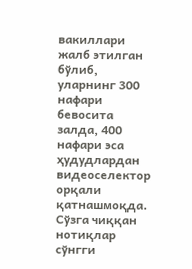вакиллари жалб этилган бўлиб, уларнинг 300 нафари бевосита залда, 400 нафари эса ҳудудлардан видеоселектор орқали қатнашмоқда.
Сўзга чиққан нотиқлар сўнгги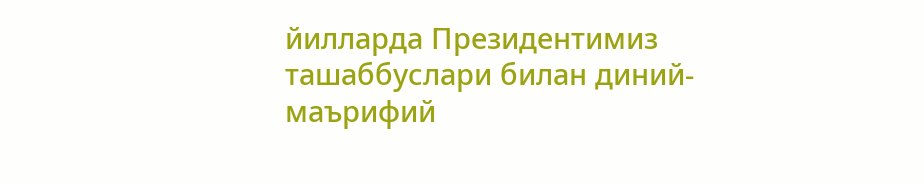йилларда Президентимиз ташаббуслари билан диний-маърифий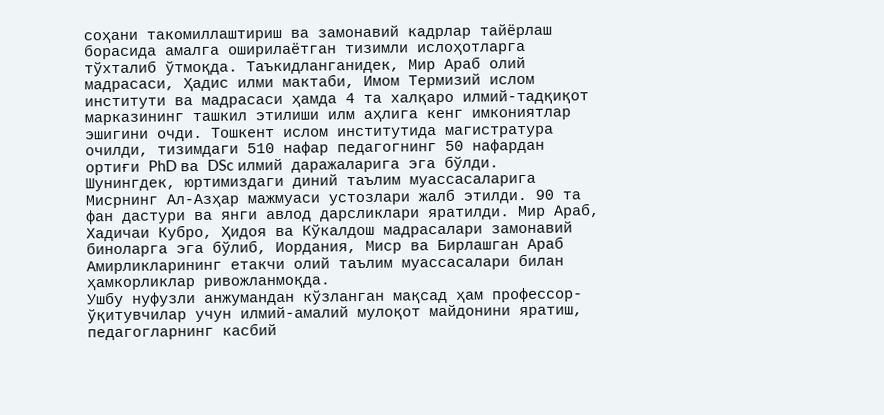соҳани такомиллаштириш ва замонавий кадрлар тайёрлаш борасида амалга оширилаётган тизимли ислоҳотларга тўхталиб ўтмоқда. Таъкидланганидек, Мир Араб олий мадрасаси, Ҳадис илми мактаби, Имом Термизий ислом институти ва мадрасаси ҳамда 4 та халқаро илмий-тадқиқот марказининг ташкил этилиши илм аҳлига кенг имкониятлар эшигини очди. Тошкент ислом институтида магистратура очилди, тизимдаги 510 нафар педагогнинг 50 нафардан ортиғи PhD ва DSc илмий даражаларига эга бўлди.
Шунингдек, юртимиздаги диний таълим муассасаларига Мисрнинг Ал-Азҳар мажмуаси устозлари жалб этилди. 90 та фан дастури ва янги авлод дарсликлари яратилди. Мир Араб, Хадичаи Кубро, Ҳидоя ва Кўкалдош мадрасалари замонавий биноларга эга бўлиб, Иордания, Миср ва Бирлашган Араб Амирликларининг етакчи олий таълим муассасалари билан ҳамкорликлар ривожланмоқда.
Ушбу нуфузли анжумандан кўзланган мақсад ҳам профессор-ўқитувчилар учун илмий-амалий мулоқот майдонини яратиш, педагогларнинг касбий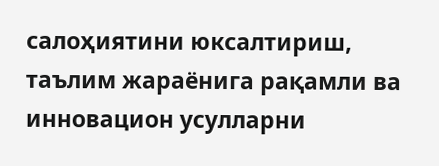салоҳиятини юксалтириш, таълим жараёнига рақамли ва инновацион усулларни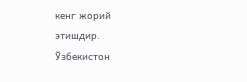кенг жорий этишдир.
Ўзбекистон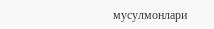мусулмонлари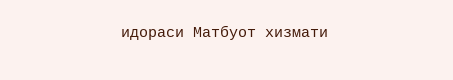идораси Матбуот хизмати